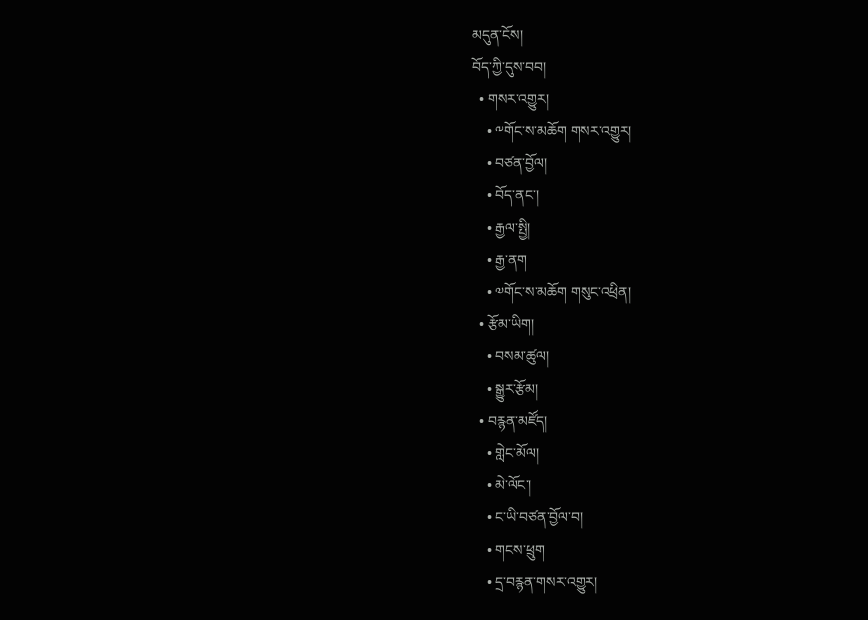མདུན་ངོས།
བོད་ཀྱི་དུས་བབ།
  • གསར་འགྱུར།
    • ༸གོང་ས་མཆོག གསར་འགྱུར།
    • བཙན་བྱོལ།
    • བོད་ནང་།
    • རྒྱལ་སྤྱི།
    • རྒྱ་ནག
    • ༧གོང་ས་མཆོག གསུང་འཕྲིན།
  • རྩོམ་ཡིག།
    • བསམ་ཚུལ།
    • སྒྱུར་རྩོམ།
  • བརྙན་མཛོད།
    • གླེང་མོལ།
    • མེ་ལོང་།
    • ང་ཡི་བཙན་བྱོལ་བ།
    • གངས་ཕྲུག
    • དྲ་བརྙན་གསར་འགྱུར།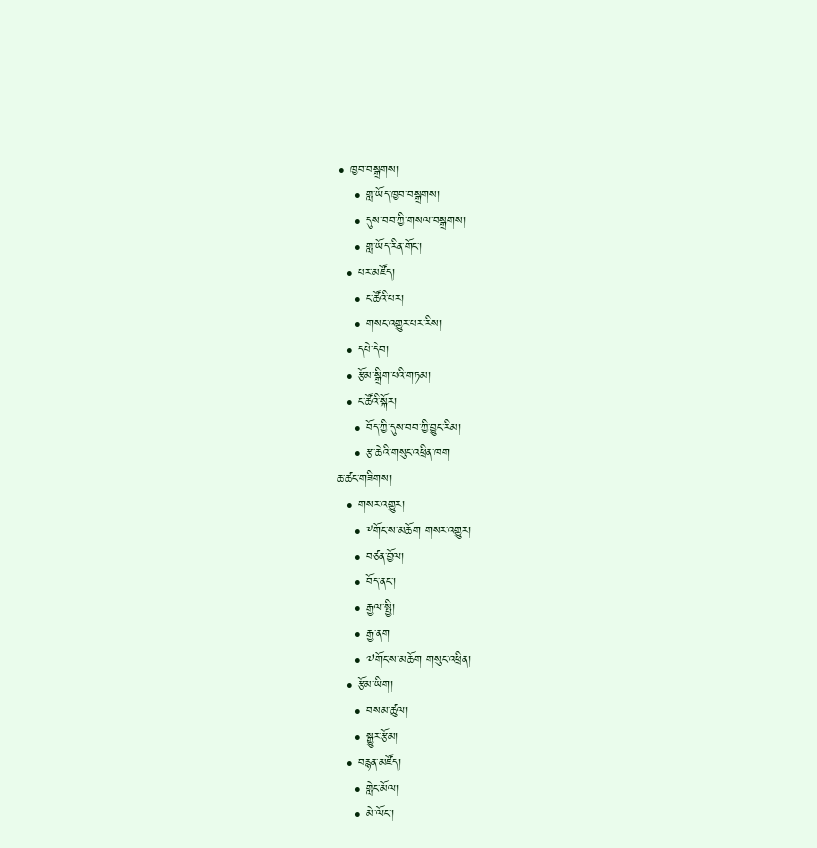• ཁྱབ་བསྒྲགས།
    • གླ་ཡོད་ཁྱབ་བསྒྲགས།
    • དུས་བབ་ཀྱི་གསལ་བསྒྲགས།
    • གླ་ཡོད་རིན་གོང་།
  • པར་མཛོད།
    • ང་ཚོའི་པར།
    • གསང་འགྱུར་པར་རིས།
  • དཔེ་དེབ།
  • རྩོམ་སྒྲིག་པའི་གཏམ།
  • ང་ཚོའི་སྐོར།
    • བོད་ཀྱི་དུས་བབ་ཀྱི་བྱུང་རིམ།
    • རྩ་ཆེའི་གསུང་འཕྲིན་ཁག
ཆ་ཚང་གཟིགས།
  • གསར་འགྱུར།
    • ༸གོང་ས་མཆོག གསར་འགྱུར།
    • བཙན་བྱོལ།
    • བོད་ནང་།
    • རྒྱལ་སྤྱི།
    • རྒྱ་ནག
    • ༧གོང་ས་མཆོག གསུང་འཕྲིན།
  • རྩོམ་ཡིག།
    • བསམ་ཚུལ།
    • སྒྱུར་རྩོམ།
  • བརྙན་མཛོད།
    • གླེང་མོལ།
    • མེ་ལོང་།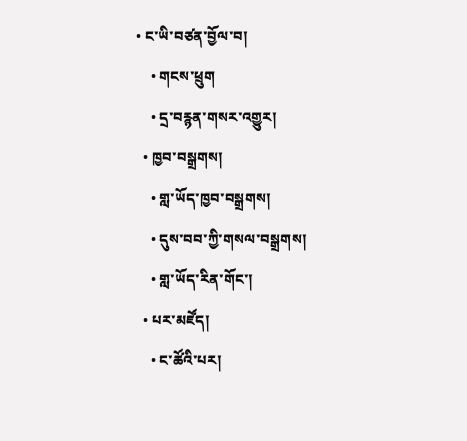• ང་ཡི་བཙན་བྱོལ་བ།
    • གངས་ཕྲུག
    • དྲ་བརྙན་གསར་འགྱུར།
  • ཁྱབ་བསྒྲགས།
    • གླ་ཡོད་ཁྱབ་བསྒྲགས།
    • དུས་བབ་ཀྱི་གསལ་བསྒྲགས།
    • གླ་ཡོད་རིན་གོང་།
  • པར་མཛོད།
    • ང་ཚོའི་པར།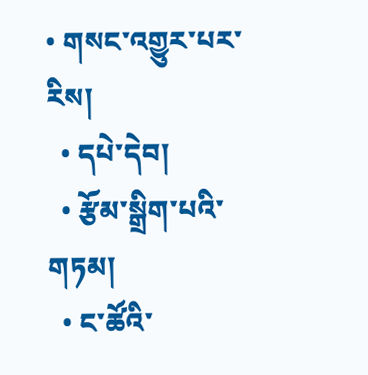• གསང་འགྱུར་པར་རིས།
  • དཔེ་དེབ།
  • རྩོམ་སྒྲིག་པའི་གཏམ།
  • ང་ཚོའི་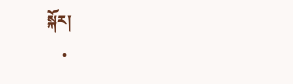སྐོར།
    •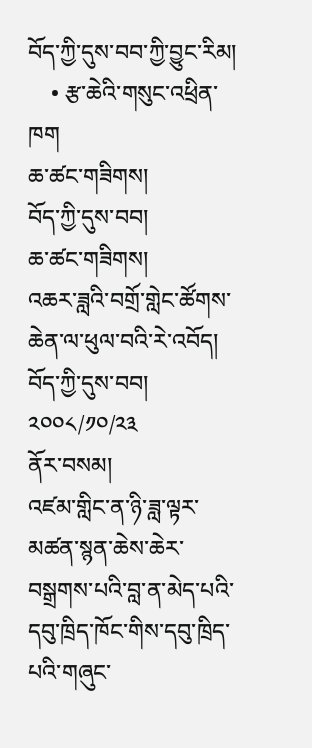བོད་ཀྱི་དུས་བབ་ཀྱི་བྱུང་རིམ།
    • རྩ་ཆེའི་གསུང་འཕྲིན་ཁག
ཆ་ཚང་གཟིགས།
བོད་ཀྱི་དུས་བབ།
ཆ་ཚང་གཟིགས།
འཆར་ཟླའི་བགྲོ་གླེང་ཚོགས་ཆེན་ལ་ཕུལ་བའི་རེ་འབོད།
བོད་ཀྱི་དུས་བབ།
༢༠༠༨/༡༠/༢༣
ནོར་བསམ།
འཛམ་གླིང་ན་ཉི་ཟླ་ལྟར་མཚན་སྙན་ཆེས་ཆེར་བསྒྲགས་པའི་བླ་ན་མེད་པའི་དབུ་ཁྲིད་ཁོང་གིས་དབུ་ཁྲིད་པའི་གཞུང་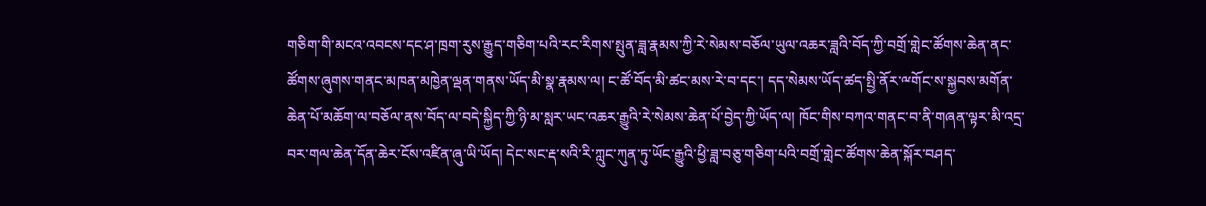གཅིག་གི་མངའ་འབངས་དང་ཤ་ཁྲག་རུས་རྒྱུད་གཅིག་པའི་རང་རིགས་སྤུན་ཟླ་རྣམས་ཀྱི་རེ་སེམས་བཅོལ་ཡུལ་འཆར་ཟླའི་བོད་ཀྱི་བགྲོ་གླེང་ཚོགས་ཆེན་ནང་ཚོགས་ཞུགས་གནང་མཁན་མཁྱེན་ལྡན་གནས་ཡོད་མི་སྣ་རྣམས་ལ། ང་ཚོ་བོད་མི་ཚང་མས་རེ་བ་དང་། དད་སེམས་ཡོད་ཚད་སྤྱི་ནོར་ྋགོང་ས་སྐྱབས་མགོན་ཆེན་པོ་མཆོག་ལ་བཅོལ་ནས་བོད་ལ་བདེ་སྐྱིད་ཀྱི་ཉི་མ་སླར་ཡང་འཆར་རྒྱུའི་རེ་སེམས་ཆེན་པོ་བྱེད་ཀྱི་ཡོད་ལ། ཁོང་གིས་བཀའ་གནང་བ་ནི་གཞན་ལྟར་མི་འདྲ་བར་གལ་ཆེན་དོན་ཆེར་ངོས་འཛིན་ཞུ་ཡི་ཡོད། དེང་སང་རྡ་སའི་རི་ཀླུང་ཀུན་ཏུ་ཡོང་རྒྱུའི་ཕྱི་ཟླ་བཅུ་གཅིག་པའི་བགྲོ་གླེང་ཚོགས་ཆེན་སྐོར་བཤད་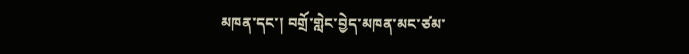མཁན་དང་། བགྲོ་གླེང་བྱེད་མཁན་མང་ཙམ་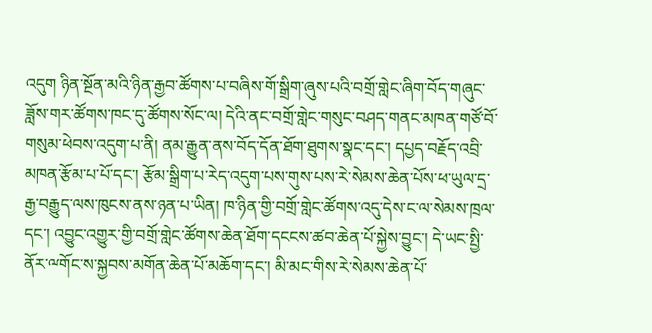འདུག ཉིན་སྔོན་མའི་ཉིན་རྒྱབ་ཚོགས་པ་བཞིས་གོ་སྒྲིག་ཞུས་པའི་བགྲོ་གླེང་ཞིག་བོད་གཞུང་ཟློས་གར་ཚོགས་ཁང་དུ་ཚོགས་སོང་ལ། དེའི་ནང་བགྲོ་གླེང་གསུང་བཤད་གནང་མཁན་གཙོ་བོ་གསུམ་ཕེབས་འདུག་པ་ནི། ནམ་རྒྱུན་ནས་བོད་དོན་ཐོག་ཐུགས་སྣང་དང་། དཔྱད་བརྗོད་འབྲི་མཁན་རྩོམ་པ་པོ་དང་། རྩོམ་སྒྲིག་པ་རེད་འདུག་པས་གུས་པས་རེ་སེམས་ཆེན་པོས་ཕ་ཡུལ་དྲ་རྒྱ་བརྒྱུད་ལས་ཁུངས་ནས་ཉན་པ་ཡིན། ཁ་ཉིན་གྱི་བགྲོ་གླེང་ཚོགས་འདུ་དེས་ང་ལ་སེམས་ཁྲལ་དང་། འབྱུང་འགྱུར་གྱི་བགྲོ་གླེང་ཚོགས་ཆེན་ཐོག་དངངས་ཚབ་ཆེན་པོ་སྐྱེས་བྱུང་། དེ་ཡང་སྤྱི་ནོར་ྋགོང་ས་སྐྱབས་མགོན་ཆེན་པོ་མཆོག་དང་། མི་མང་གིས་རེ་སེམས་ཆེན་པོ་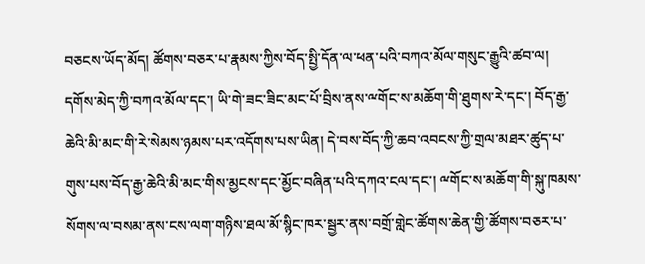བཅངས་ཡོད་མོད། ཚོགས་བཅར་པ་རྣམས་ཀྱིས་བོད་སྤྱི་དོན་ལ་ཕན་པའི་བཀའ་མོལ་གསུང་རྒྱུའི་ཚབ་ལ། དགོས་མེད་ཀྱི་བཀའ་མོལ་དང་། ཡི་གེ་ཟང་ཟིང་མང་པོ་བྲིས་ནས་ྋགོང་ས་མཆོག་གི་ཐུགས་རེ་དང་། བོད་རྒྱ་ཆེའི་མི་མང་གི་རེ་སེམས་ཉམས་པར་འདོགས་པས་ཡིན། དེ་བས་བོད་ཀྱི་ཆབ་འབངས་ཀྱི་གྲལ་མཐར་ཚུད་པ་གུས་པས་བོད་རྒྱ་ཆེའི་མི་མང་གིས་མྱངས་དང་མྱོང་བཞིན་པའི་དཀའ་ངལ་དང་། ྋགོང་ས་མཆོག་གི་སྐུ་ཁམས་སོགས་ལ་བསམ་ནས་ངས་ལག་གཉིས་ཐལ་མོ་སྙིང་ཁར་སྦྱར་ནས་བགྲོ་གླེང་ཚོགས་ཆེན་གྱི་ཚོགས་བཅར་པ་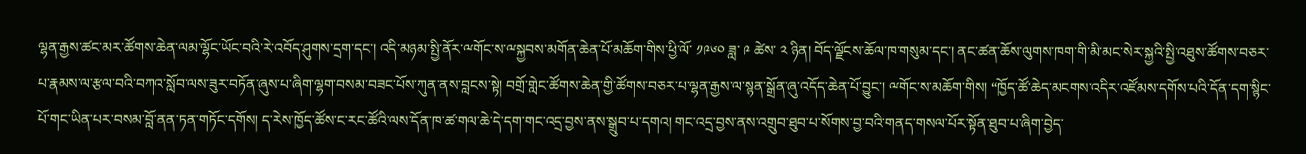ལྷན་རྒྱས་ཚང་མར་ཚོགས་ཆེན་ལམ་ལྷོང་ཡོང་བའི་རེ་འབོད་ཤུགས་དྲག་དང་། འདི་མཉམ་སྤྱི་ནོར་ྋགོང་ས་ྋསྐྱབས་མགོན་ཆེན་པོ་མཆོག་གིས་ཕྱི་ལོ་ ༡༩༦༠ ཟླ་ ༩ ཚེས་ ༢ ཉིན། བོད་ལྗོངས་ཆོལ་ཁ་གསུམ་དང་། ནང་ཚན་ཆོས་ལུགས་ཁག་གི་མི་མང་སེར་སྐྱའི་སྤྱི་འཐུས་ཚོགས་བཅར་པ་རྣམས་ལ་རྩལ་བའི་བཀའ་སློབ་ལས་ཟུར་བཏོན་ཞུས་པ་ཞིག་ལྷག་བསམ་བཟང་པོས་ཀུན་ནས་བླངས་སྟེ། བགྲོ་གླེང་ཚོགས་ཆེན་གྱི་ཚོགས་བཅར་པ་ལྷན་རྒྱས་ལ་སྙན་སྒྲོན་ཞུ་འདོད་ཆེན་པོ་བྱུང་། ྋགོང་ས་མཆོག་གིས། “ཁྱོད་ཚོ་ཆེད་མངགས་འདིར་འཛོམས་དགོས་པའི་དོན་དག་སྙིང་པོ་གང་ཡིན་པར་བསམ་བློ་ནན་ཏན་གཏོང་དགོས། ད་རེས་ཁྱོད་ཚོས་ང་རང་ཚོའི་ལས་དོན་ཁ་ཚ་གལ་ཆེ་དེ་དག་གང་འདྲ་བྱས་ནས་སྒྲུབ་པ་དགའ། གང་འདྲ་བྱས་ནས་འགྲུབ་ཐུབ་པ་སོགས་བྱ་བའི་གནད་གསལ་པོར་སྟོན་ཐུབ་པ་ཞིག་བྱེད་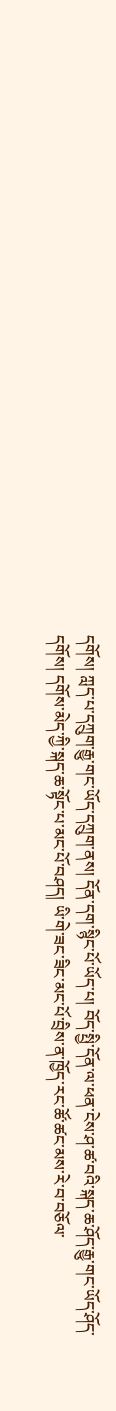དགོས། ཀླད་པ་དཀྲུག་རྒྱུ་གང་ཡོད་དཀྲུག་ནས། དོན་དག་སྙིང་པོ་ཡོད་པ། བོད་སྤྱི་དོན་ལ་ཕན་ངེས་ཤ་ཚ་བའི་སྐད་ཆ་ཤོད་རྒྱུ་གང་ཡོད་ཤོད་དགོས། དགོས་མེད་ཀྱི་སྐད་ཆ་སྟོང་པ་མང་པོ་བཤད། ཡི་གེ་ཟང་ཟིང་མང་པོ་བྲིས་ན་ཁྱོད་རང་ཚོ་ཚང་མས་རེ་བ་བཅོལ་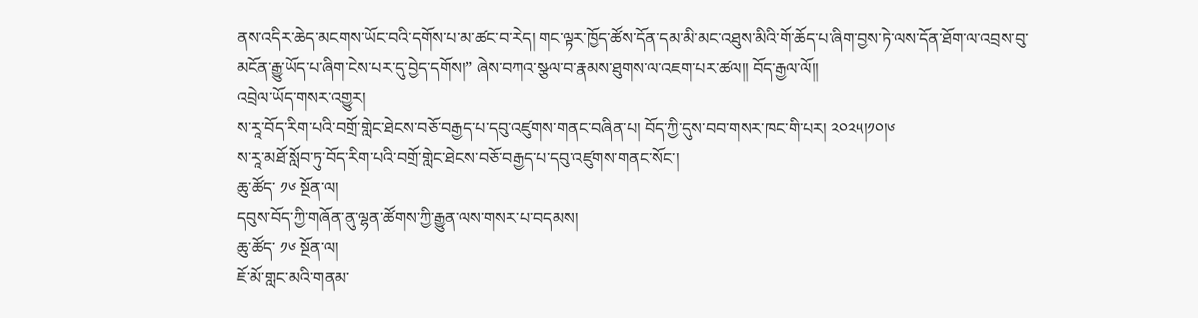ནས་འདིར་ཆེད་མངགས་ཡོང་བའི་དགོས་པ་མ་ཚང་བ་རེད། གང་ལྟར་ཁྱོད་ཚོས་དོན་དམ་མི་མང་འཐུས་མིའི་གོ་ཆོད་པ་ཞིག་བྱས་ཏེ་ལས་དོན་ཐོག་ལ་འབྲས་བུ་མངོན་རྒྱུ་ཡོད་པ་ཞིག་ངེས་པར་དུ་བྱེད་དགོས།” ཞེས་བཀའ་སྩལ་བ་རྣམས་ཐུགས་ལ་འཇག་པར་ཚལ།། བོད་རྒྱལ་ལོ།།
འབྲེལ་ཡོད་གསར་འགྱུར།
ས་རཱ་བོད་རིག་པའི་བགྲོ་གླེང་ཐེངས་བཅོ་བརྒྱད་པ་དབུ་འཛུགས་གནང་བཞིན་པ། བོད་ཀྱི་དུས་བབ་གསར་ཁང་གི་པར། ༢༠༢༥།༡༠།༦
ས་རཱ་མཐོ་སློབ་ཏུ་བོད་རིག་པའི་བགྲོ་གླེང་ཐེངས་བཅོ་བརྒྱད་པ་དབུ་འཛུགས་གནང་སོང་།
ཆུ་ཚོད་ ༡༦ སྔོན་ལ།
དབུས་བོད་ཀྱི་གཞོན་ནུ་ལྷན་ཚོགས་ཀྱི་རྒྱུན་ལས་གསར་པ་བདམས།
ཆུ་ཚོད་ ༡༦ སྔོན་ལ།
ཇོ་མོ་གླང་མའི་གནམ་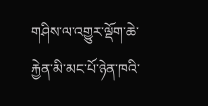གཤིས་ལ་འགྱུར་ལྡོག་ཆེ་རྐྱེན་མི་མང་པོ་ཉེན་ཁའི་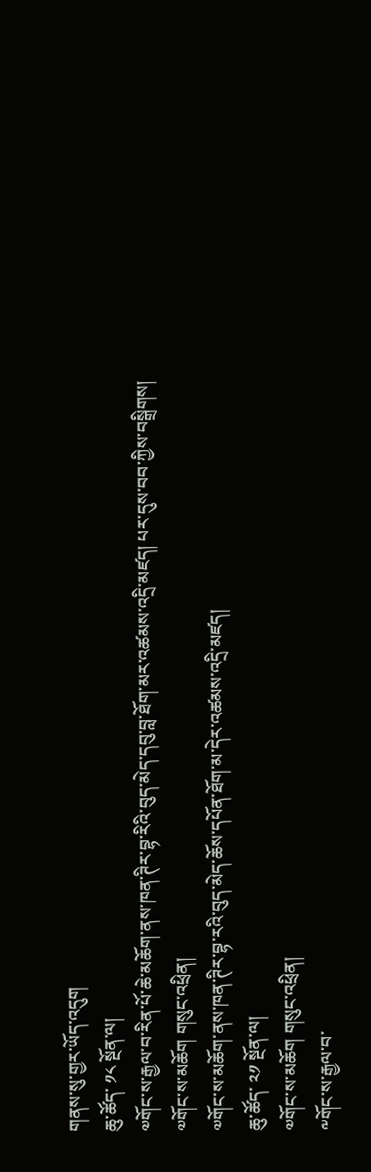གནས་སུ་གྱར་ཡོད་འདུག
ཆུ་ཚོད་ ༡༨ སྔོན་ལ།
༧གོང་ས་རྒྱལ་བ་རིན་པོ་ཆེ་མཆོག་ནས་ཁན་ཊིར་བྷ་རིའི་བུད་མེད་དབུ་བླ་ཐོག་མར་འཚམས་འདྲི་མཛད། པར་དུས་བབ་ཀྱིས་བསྒྲིགས།
༧གོང་ས་མཆོག གསུང་འཕྲིན།
༧གོང་ས་མཆོག་ནས་ཁན་ཊིར་བྷ་རའི་བུད་མེད་ཆོས་དཔོན་ཐོག་མ་དེར་འཚམས་འདྲི་མཛད།
ཆུ་ཚོད་ ༢༡ སྔོན་ལ།
༧གོང་ས་མཆོག གསུང་འཕྲིན།
༸གོང་ས་རྒྱལ་བ་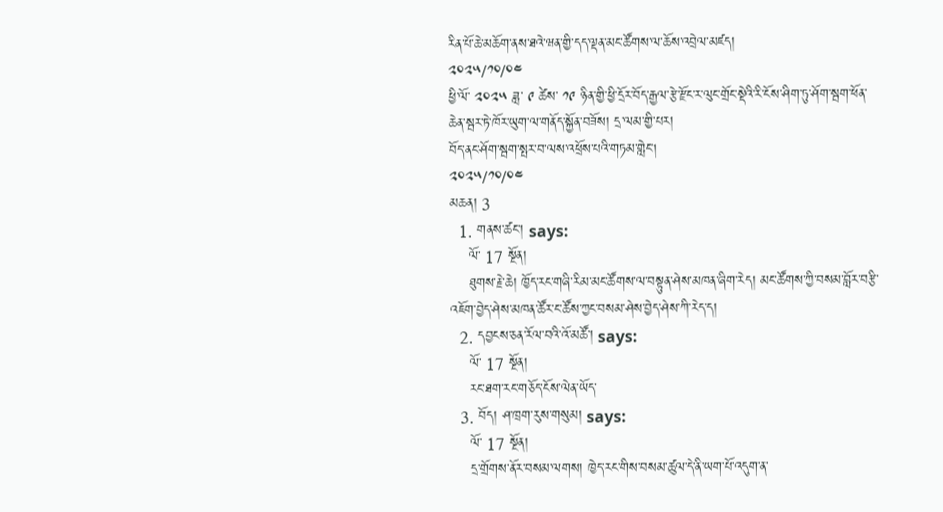རིན་པོ་ཆེ་མཆོག་ནས་ཐའེ་ཝན་གྱི་དད་ལྡན་མང་ཚོགས་ལ་ཆོས་འབྲེལ་མཛད།
༢༠༢༥/༡༠/༠༤
ཕྱི་ལོ་ ༢༠༢༥ ཟླ་ ༩ ཚེས་ ༡༩ ཉིན་གྱི་ཕྱི་དྲོར་བོད་རྒྱལ་རྩེ་རྫོང་ར་ལུང་གྲོང་སྡེའི་རི་ངོས་ཤིག་ཏུ་ཤོག་སྦག་ཕོན་ཆེན་སྦར་ཏེ་ཁོར་ཡུག་ལ་གནོད་སྐྱོན་བཟོས། དྲ་ལམ་གྱི་པར།
བོད་ནང་ཤོག་སྦག་སྤར་བ་ལས་འཕྲོས་པའི་གཏམ་གླེང།
༢༠༢༥/༡༠/༠༤
མཆན། 3
  1. གནས་ཚང་། says:
    ལོ་ 17 སྔོན།
    ཐུགས་རྗེ་ཆེ། ཁྱོད་རང་གཞི་རིམ་མང་ཚོགས་ལ་བསྟུན་ཤེས་མཁན་ཞིག་རེད། མང་ཚོགས་ཀྱི་བསམ་བློར་བརྩི་འཇོག་བྱེད་ཤེས་མཁན་ཚོར་ང་ཚོས་ཀྱང་བསམ་ཤེས་བྱེད་ཤེས་ཀི་རེད་ད།
  2. དབྱངས་ཅན་རོལ་བའི་འོ་མཚོ་། says:
    ལོ་ 17 སྔོན།
    རང་ཐག་རང་གཅོད་ངོས་ལེན་ཡོད་
  3. བོད། ཤ་ཁྲག་རུས་གསུམ། says:
    ལོ་ 17 སྔོན།
    དྲ་གྲོགས་ནོར་བསམ་ལགས། ཁྱེད་རང་གིས་བསམ་ཚུལ་དེ་ནི་ཡག་པོ་འདུག་ན་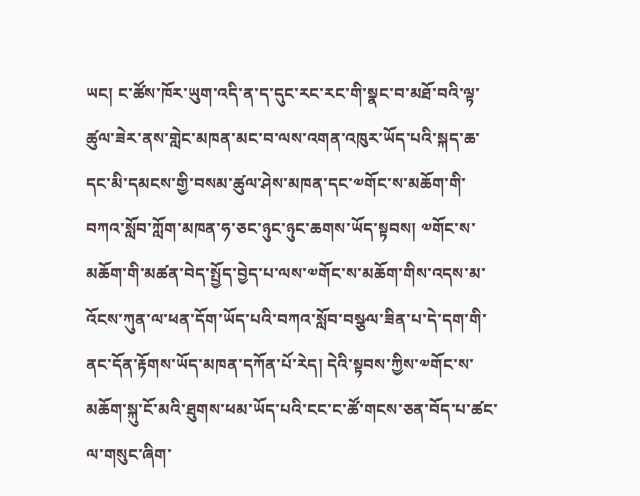ཡང། ང་ཚོས་ཁོར་ཡུག་འདི་ན་ད་དུང་རང་རང་གི་སྣང་བ་མཐོ་བའི་ལྟ་ཚུལ་ཟེར་ནས་གླེང་མཁན་མང་བ་ལས་འགན་འཁུར་ཡོད་པའི་སྐད་ཆ་དང་མི་དམངས་གྱི་བསམ་ཚུལ་ཤེས་མཁན་དང་༧གོང་ས་མཆོག་གི་བཀའ་སློབ་ཀློག་མཁན་ཧ་ཅང་ཉུང་ཉུང་ཆགས་ཡོད་སྟབས། ༧གོང་ས་མཆོག་གི་མཚན་བེད་སྤྱོད་བྱེད་པ་ལས་༧གོང་ས་མཆོག་གིས་འདས་མ་འོངས་ཀུན་ལ་ཕན་དོག་ཡོད་པའི་བཀའ་སློབ་བསྩལ་ཟིན་པ་དེ་དག་གི་ནང་དོན་རྟོགས་ཡོད་མཁན་དཀོན་པོ་རེད། དེའི་སྟབས་ཀྱིས་༧གོང་ས་མཆོག་སྐུ་ངོ་མའི་ཐུགས་ཕམ་ཡོད་པའི་ངང་ང་ཚོ་གངས་ཅན་བོད་པ་ཚང་ལ་གསུང་ཞིག་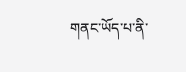གནང་ཡོད་པ་ནི་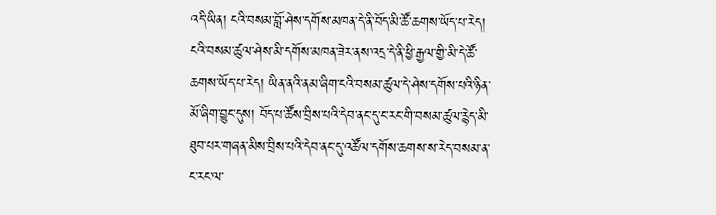འདི་ཡིན། ངའི་བསམ་བློ་ཤེས་དགོས་མཁན་དེ་ནི་བོད་མི་ཚོ་ཆགས་ཡོད་པ་རེད། ངའི་བསམ་ཚུལ་ཤེས་མི་དགོས་མཁན་ཟེར་ནས་འདྲ་དེ་ནི་ཕྱི་རྒྱལ་གྱི་མི་དེ་ཚོ་ཆགས་ཡོད་པ་རེད། ཡིན་ནའི་ནམ་ཞིག་ངའི་བསམ་ཚུལ་དེ་ཤེས་དགོས་པའི་ཉིན་མོ་ཞིག་བྱུང་དུས། བོད་པ་ཚོས་བྲིས་པའི་དེབ་ནང་དུ་ང་རང་གི་བསམ་ཚུལ་རྙེད་མི་ཐུབ་པར་གཞན་མིས་བྲིས་པའི་དེབ་ནང་དུ་འཚོལ་དགོས་ཆགས་ས་རེད་བསམ་ན་ང་རང་ལ་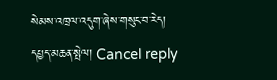སེམས་འཁྲལ་འདུག་ཞེས་གསུང་བ་རེད།
དཔྱད་མཆན་སྤེལ། Cancel reply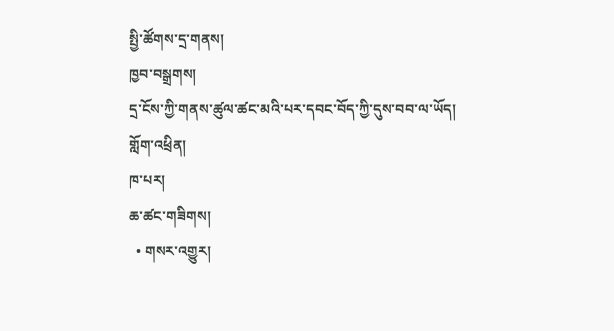སྤྱི་ཚོགས་དྲ་གནས།
ཁྱབ་བསྒྲགས།
དྲ་ངོས་ཀྱི་གནས་ཚུལ་ཚང་མའི་པར་དབང་བོད་ཀྱི་དུས་བབ་ལ་ཡོད།
གློག་འཕྲིན།
ཁ་པར།
ཆ་ཚང་གཟིགས།
  • གསར་འགྱུར།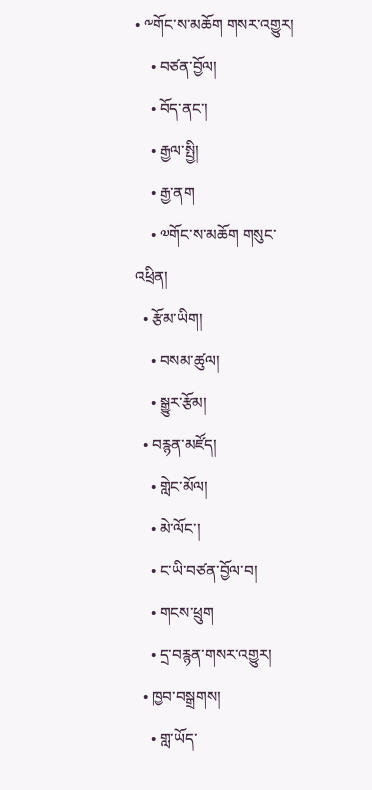• ༸གོང་ས་མཆོག གསར་འགྱུར།
    • བཙན་བྱོལ།
    • བོད་ནང་།
    • རྒྱལ་སྤྱི།
    • རྒྱ་ནག
    • ༧གོང་ས་མཆོག གསུང་འཕྲིན།
  • རྩོམ་ཡིག།
    • བསམ་ཚུལ།
    • སྒྱུར་རྩོམ།
  • བརྙན་མཛོད།
    • གླེང་མོལ།
    • མེ་ལོང་།
    • ང་ཡི་བཙན་བྱོལ་བ།
    • གངས་ཕྲུག
    • དྲ་བརྙན་གསར་འགྱུར།
  • ཁྱབ་བསྒྲགས།
    • གླ་ཡོད་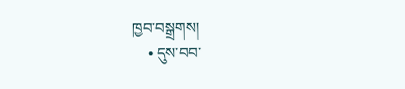ཁྱབ་བསྒྲགས།
    • དུས་བབ་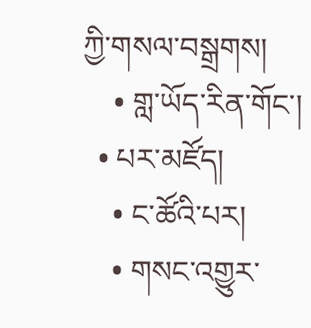ཀྱི་གསལ་བསྒྲགས།
    • གླ་ཡོད་རིན་གོང་།
  • པར་མཛོད།
    • ང་ཚོའི་པར།
    • གསང་འགྱུར་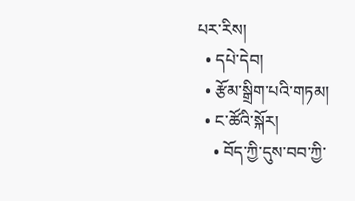པར་རིས།
  • དཔེ་དེབ།
  • རྩོམ་སྒྲིག་པའི་གཏམ།
  • ང་ཚོའི་སྐོར།
    • བོད་ཀྱི་དུས་བབ་ཀྱི་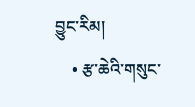བྱུང་རིམ།
    • རྩ་ཆེའི་གསུང་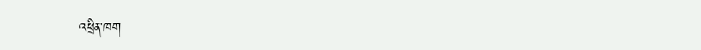འཕྲིན་ཁག